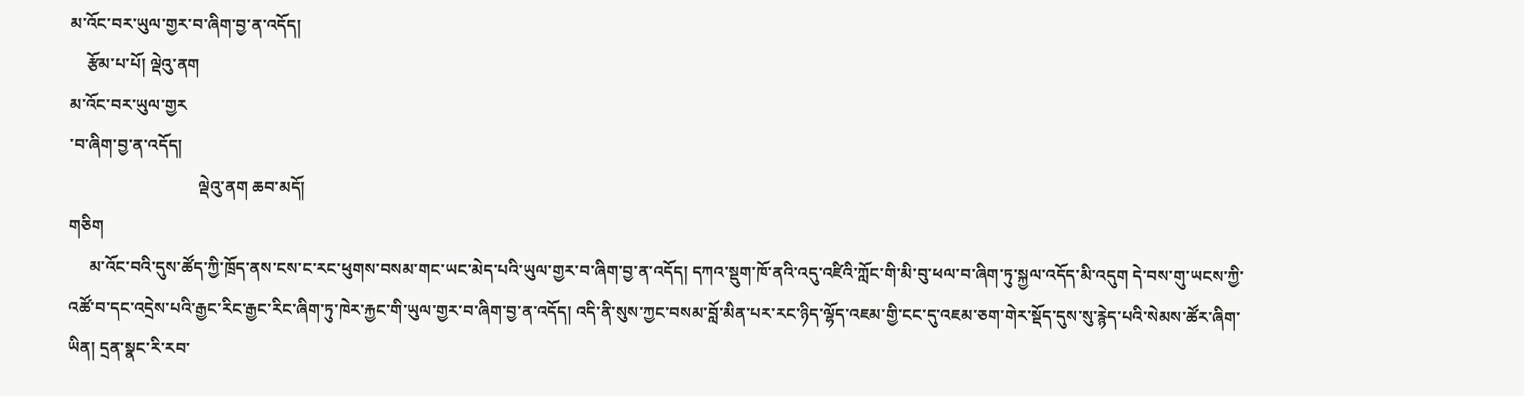མ་འོང་བར་ཡུལ་གྱར་བ་ཞིག་བྱ་ན་འདོད།
    རྩོམ་པ་པོ། ལྡེའུ་ནག
མ་འོང་བར་ཡུལ་གྱར
་བ་ཞིག་བྱ་ན་འདོད།
                               ལྡེའུ་ནག ཆབ་མདོ།
གཅིག
     མ་འོང་བའི་དུས་ཚོད་ཀྱི་ཁྲོད་ནས་ངས་ང་རང་ཕུགས་བསམ་གང་ཡང་མེད་པའི་ཡུལ་གྱར་བ་ཞིག་བྱ་ན་འདོད། དཀའ་སྡུག་ཁོ་ནའི་འདུ་འཛིའི་ཀློང་གི་མི་བུ་ཕལ་བ་ཞིག་ཏུ་སྐྱལ་འདོད་མི་འདུག དེ་བས་གུ་ཡངས་ཀྱི་འཚོ་བ་དང་འདྲེས་པའི་རྒྱང་རིང་རྒྱང་རིང་ཞིག་ཏུ་ཁེར་རྐྱང་གི་ཡུལ་གྱར་བ་ཞིག་བྱ་ན་འདོད། འདི་ནི་སུས་ཀྱང་བསམ་བློ་མིན་པར་རང་ཉིད་ལྷོད་འཇམ་གྱི་ངང་དུ་འཇམ་ཅག་གེར་སྡོད་དུས་སུ་རྙེད་པའི་སེམས་ཚོར་ཞིག་ཡིན། དྲན་སྣང་རི་རབ་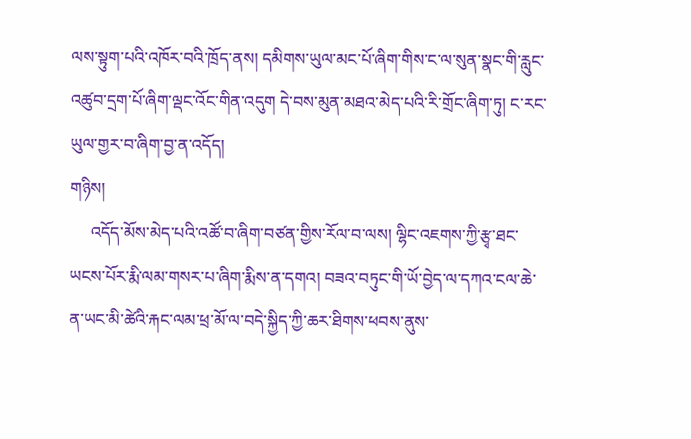ལས་སྟུག་པའི་འཁོར་བའི་ཁྲོད་ནས། དམིགས་ཡུལ་མང་པོ་ཞིག་གིས་ང་ལ་སུན་སྣང་གི་རླུང་འཚུབ་དྲག་པོ་ཞིག་ལྡང་འོང་གིན་འདུག དེ་བས་མུན་མཐའ་མེད་པའི་རི་གྲོང་ཞིག་ཏུ། ང་རང་ཡུལ་གྱར་བ་ཞིག་བྱ་ན་འདོད།
གཉིས།
     འདོད་མོས་མེད་པའི་འཚོ་བ་ཞིག་བཙན་གྱིས་རོལ་བ་ལས། ལྷིང་འཇགས་ཀྱི་རྩྭ་ཐང་ཡངས་པོར་རྨི་ལམ་གསར་པ་ཞིག་རྨིས་ན་དགའ། བཟའ་བཏུང་གི་ཡོ་བྱེད་ལ་དཀའ་ངལ་ཆེ་ན་ཡང་མི་ཚེའི་རྐང་ལམ་ཕྲ་མོ་ལ་བདེ་སྐྱིད་ཀྱི་ཆར་ཐིགས་ཕབས་ནུས་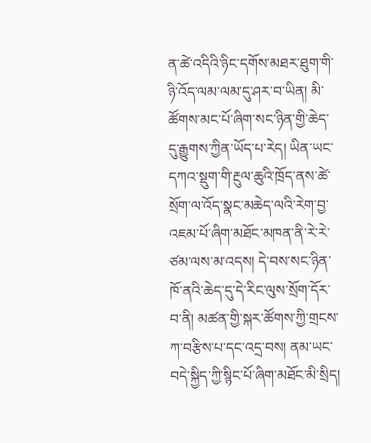ན་ཚེ་འདིའི་ཉིང་དགོས་མཐར་ཐུག་གི་ཉི་འོད་ལམ་ལམ་དུ་ཤར་བ་ཡིན། མི་ཚོགས་མང་པོ་ཞིག་སང་ཉིན་གྱི་ཆེད་དུ་རྒྱུགས་ཀྱིན་ཡོད་པ་རེད། ཡིན་ཡང་དཀའ་སྡུག་གི་རྔུལ་ཆུའི་ཁྲོད་ནས་ཚེ་སྲོག་ལ་འོད་སྣང་མཆེད་ལའི་རེག་བྱ་འཇམ་པོ་ཞིག་མཐོང་མཁན་ནི་རེ་རེ་ཙམ་ལས་མ་འདས། དེ་བས་སང་ཉིན་ཁོ་ནའི་ཆེད་དུ་དེ་རིང་ལུས་སྲོག་དོར་བ་ནི། མཚན་གྱི་སྐར་ཚོགས་ཀྱི་གྲངས་ཀ་བརྩིས་པ་དང་འདྲ་བས། ནམ་ཡང་བདེ་སྐྱིད་ཀྱི་སྙིང་པོ་ཞིག་མཐོང་མི་སྲིད།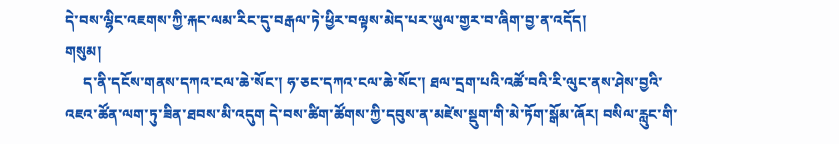དེ་བས་ལྷིང་འཇགས་ཀྱི་རྐང་ལམ་རིང་དུ་བརྒལ་ཏེ་ཕྱིར་བལྟས་མེད་པར་ཡུལ་གྱར་བ་ཞིག་བྱ་ན་འདོད།
གསུམ།
     ད་ནི་དངོས་གནས་དཀའ་ངལ་ཆེ་སོང་། ཧ་ཅང་དཀའ་ངལ་ཆེ་སོང་། ཐལ་དྲག་པའི་འཚོ་བའི་རི་ལུང་ནས་ཤེས་བྱའི་འཇའ་ཚོན་ལག་ཏུ་ཟིན་ཐབས་མི་འདུག དེ་བས་ཚིག་ཚོགས་ཀྱི་དབུས་ན་མཛེས་སྡུག་གི་མེ་ཏོག་སྒོམ་ཞོར། བསིལ་རླུང་གི་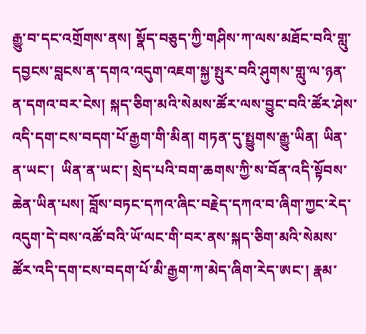རྒྱུ་བ་དང་འགྲོགས་ནས། སྣོད་བཅུད་ཀྱི་གཤིས་ཀ་ལས་མཐོང་བའི་གླུ་དབྱངས་བླངས་ན་དགའ་འདུག་འཇག་སྐྱ་སྤུར་བའི་ཤུགས་གླུ་ལ་ཉན་ན་དགའ་བར་ངེས། སྐད་ཅིག་མའི་སེམས་ཚོར་ལས་བྱུང་བའི་ཚོར་ཤེས་འདི་དག་ངས་བདག་པོ་རྒྱག་གི་མིན། གཏན་དུ་སྤྱུགས་རྒྱུ་ཡིན། ཡིན་ན་ཡང་།  ཡིན་ན་ཡང་། སྲེད་པའི་བག་ཆགས་ཀྱི་ས་བོན་འདི་སྟོབས་ཆེན་ཡིན་པས། བློས་བཏང་དཀའ་ཞིང་བརྗེད་དཀའ་བ་ཞིག་ཀྱང་རེད་འདུག་དེ་བས་འཚོ་བའི་ཡོ་ལང་གི་བར་ནས་སྐད་ཅིག་མའི་སེམས་ཚོར་འདི་དག་ངས་བདག་པོ་མི་རྒྱག་ཀ་མེད་ཞིག་རེད་ཨང་། རྣམ་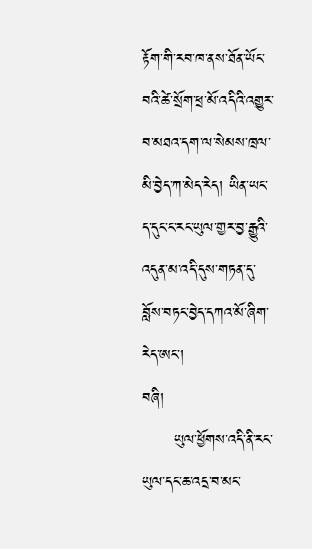རྟོག་གི་རབ་ཁ་ནས་ཐོན་ཡོང་བའི་ཚེ་སྲོག་ཕྲ་མོ་འདིའི་འགྱུར་བ་མཐའ་དག་ལ་སེམས་ཁྲལ་མི་བྱེད་ཀ་མེད་རེད། ཡིན་ཡང་ད་དུང་ང་རང་ཡུལ་གྱར་བྱ་རྒྱུའི་འདུན་མ་འདི་དུས་གཏན་དུ་བློས་བཏང་བྱེད་དཀའ་མོ་ཞིག་རེད་ཨང་།
བཞི།
      ཡུལ་ཕྱོགས་འདི་ནི་རང་ཡུལ་དང་ཆ་འདྲ་བ་མང་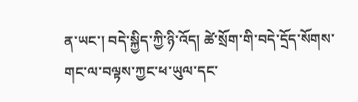ན་ཡང་། བདེ་སྐྱིད་ཀྱི་ཉི་འོད། ཚེ་སྲོག་གི་བདེ་དྲོད་སོགས་གང་ལ་བལྟས་ཀྱང་ཕ་ཡུལ་དང་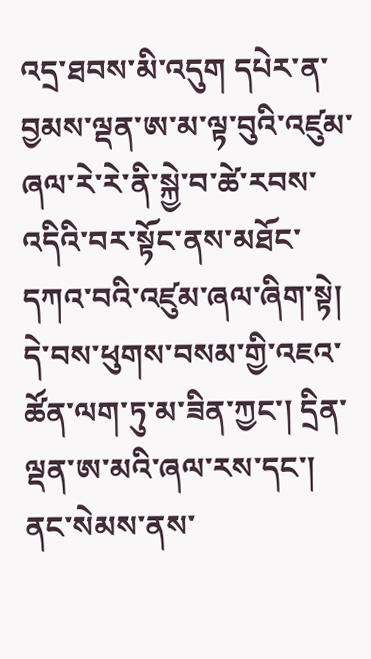འདྲ་ཐབས་མི་འདུག དཔེར་ན་བྱམས་ལྡན་ཨ་མ་ལྟ་བུའི་འཛུམ་ཞལ་རེ་རེ་ནི་སྐྱེ་བ་ཚེ་རབས་འདིའི་བར་སྟོང་ནས་མཐོང་དཀའ་བའི་འཛུམ་ཞལ་ཞིག་སྟེ། དེ་བས་ཕུགས་བསམ་གྱི་འཇའ་ཚོན་ལག་ཏུ་མ་ཟིན་ཀྱང་། དྲིན་ལྡན་ཨ་མའི་ཞལ་རས་དང་། ནང་སེམས་ནས་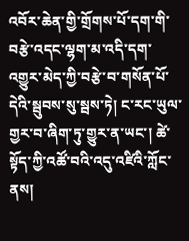འབོར་ཆེན་གྱི་གྲོགས་པོ་དག་གི་བརྩེ་འདང་ལྷག་མ་འདི་དག་འགྱུར་མེད་ཀྱི་བརྩེ་བ་གསོན་པོ་དེའི་སྦུབས་སུ་སྦས་ཏེ། ང་རང་ཡུལ་གྱར་བ་ཞིག་ཏུ་གྱུར་ན་ཡང་། ཚེ་སྟོད་ཀྱི་འཚོ་བའི་འདུ་འཛིའི་ཀློང་ནས།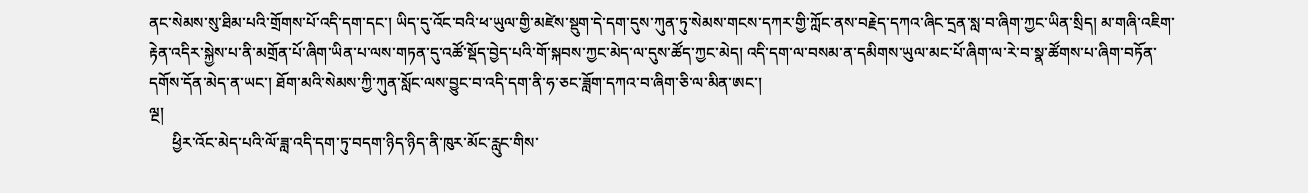ནང་སེམས་སུ་ཐིམ་པའི་གྲོགས་པོ་འདི་དག་དང་། ཡིད་དུ་འོང་བའི་ཕ་ཡུལ་གྱི་མཛེས་སྡུག་དེ་དག་དུས་ཀུན་ཏུ་སེམས་གངས་དཀར་གྱི་ཀློང་ནས་བརྗེད་དཀའ་ཞིང་དྲན་སླ་བ་ཞིག་ཀྱང་ཡིན་སྲིད། མ་གཞི་འཇིག་རྟེན་འདིར་སྐྱེས་པ་ནི་མགྲོན་པོ་ཞིག་ཡིན་པ་ལས་གཏན་དུ་འཚོ་སྡོད་བྱེད་པའི་གོ་སྐབས་ཀྱང་མེད་ལ་དུས་ཚོད་ཀྱང་མེད། འདི་དག་ལ་བསམ་ན་དམིགས་ཡུལ་མང་པོ་ཞིག་ལ་རེ་བ་སྣ་ཚོགས་པ་ཞིག་བཏོན་དགོས་དོན་མེད་ན་ཡང་། ཐོག་མའི་སེམས་ཀྱི་ཀུན་སློང་ལས་བྱུང་བ་འདི་དག་ནི་ཧ་ཅང་ཟློག་དཀའ་བ་ཞིག་ཅི་ལ་མིན་ཨང་།
ལྔ།
      ཕྱིར་འོང་མེད་པའི་ལོ་ཟླ་འདི་དག་ཏུ་བདག་ཉིད་ཉིད་ནི་ཁུར་མོང་རླུང་གིས་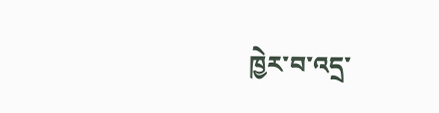ཁྱེར་བ་འདྲ་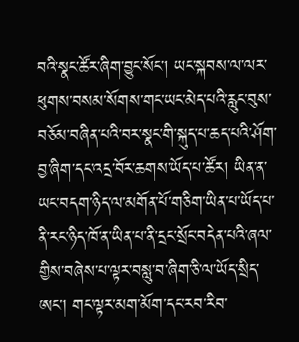བའི་སྣང་ཚོར་ཞིག་བྱུང་སོང་། ཡང་སྐབས་ལ་ལར་ཕུགས་བསམ་སོགས་གང་ཡང་མེད་པའི་རླུང་བུས་བཅོམ་བཞིན་པའི་བར་སྣང་གི་སྐུད་པ་ཆད་པའི་ཤོག་བྱ་ཞིག་དང་འདྲ་བོར་ཆགས་ཡོད་པ་ཚོར། ཡིན་ན་ཡང་བདག་ཉིད་ལ་མགོན་པོ་གཅིག་ཡིན་པ་ཡོད་པ་ནི་རང་ཉིད་ཁོ་ན་ཡིན་པ་ནི་དྲང་སྲོང་བདེན་པའི་ཞལ་གྱིས་བཞེས་པ་ལྟར་བསླུ་བ་ཞིག་ཅི་ལ་ཡོད་སྲིད་ཨང་། གང་ལྟར་མག་མོག་དང་རབ་རིབ་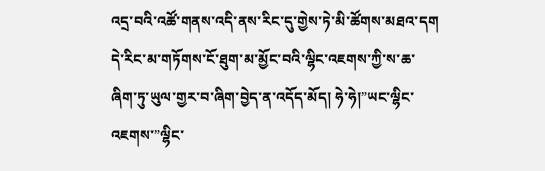འདྲ་བའི་འཚོ་གནས་འདི་ནས་རིང་དུ་གྱེས་ཏེ་མི་ཚོགས་མཐའ་དག དེ་རིང་མ་གཏོགས་ངོ་ཐུག་མ་མྱོང་བའི་ལྷིང་འཇགས་ཀྱི་ས་ཆ་ཞིག་ཏུ་ཡུལ་གྱར་བ་ཞིག་བྱེད་ན་འདོད་མོད། ཧེ་ཧེ།”ཡང་ལྷིང་འཇགས་”ལྷིང་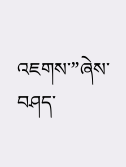འཇགས་”ཞེས་བཤད་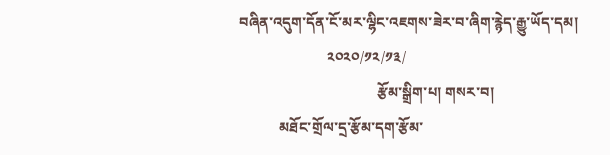བཞིན་འདུག་དོན་ངོ་མར་ལྷིང་འཇགས་ཟེར་བ་ཞིག་རྙེད་རྒྱུ་ཡོད་དམ།
                        ༢༠༢༠/༡༢/༡༣/
                                      རྩོམ་སྒྲིག་པ། གསར་བ།
           མཐོང་གྲོལ་དྲ་རྩོམ་དག་རྩོམ་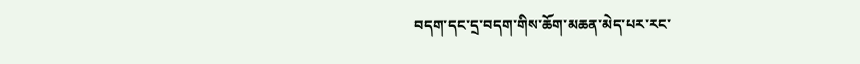བདག་དང་དྲ་བདག་གིས་ཆོག་མཆན་མེད་པར་རང་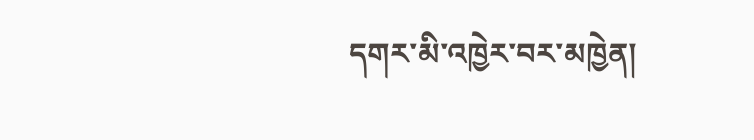དགར་མི་འཁྱེར་བར་མཁྱེན།